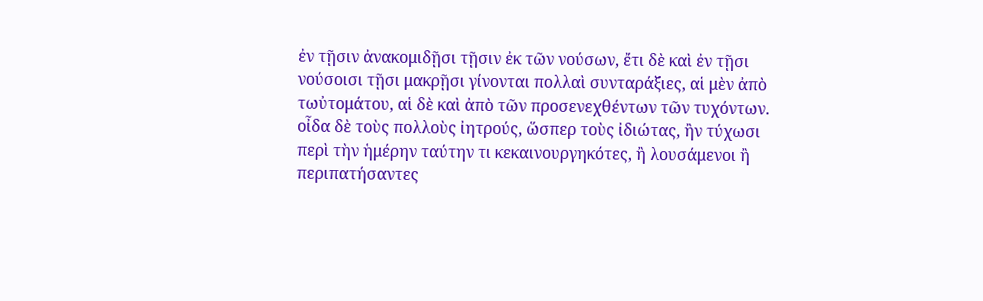ἐν τῇσιν ἀνακομιδῇσι τῇσιν ἐκ τῶν νούσων, ἔτι δὲ καὶ ἐν τῇσι νούσοισι τῇσι μακρῇσι γίνονται πολλαὶ συνταράξιες, αἱ μὲν ἀπὸ τωὐτομάτου, αἱ δὲ καὶ ἀπὸ τῶν προσενεχθέντων τῶν τυχόντων. οἶδα δὲ τοὺς πολλοὺς ἰητρούς, ὥσπερ τοὺς ἰδιώτας, ἢν τύχωσι περὶ τὴν ἡμέρην ταύτην τι κεκαινουργηκότες, ἢ λουσάμενοι ἢ περιπατήσαντες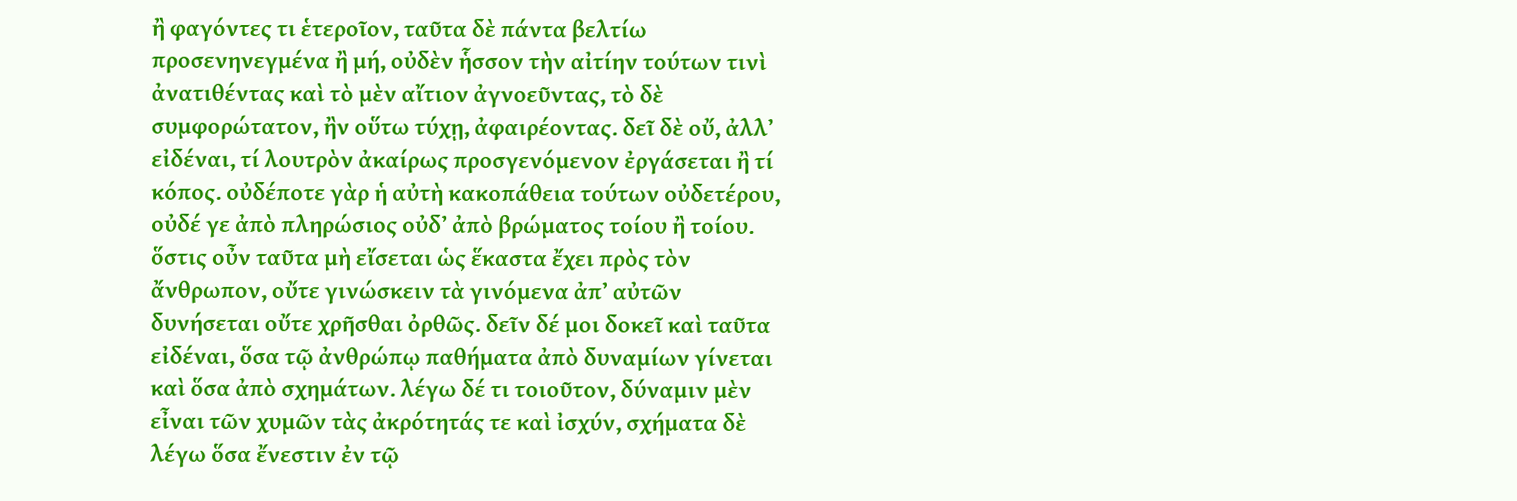ἢ φαγόντες τι ἑτεροῖον, ταῦτα δὲ πάντα βελτίω προσενηνεγμένα ἢ μή, οὐδὲν ἧσσον τὴν αἰτίην τούτων τινὶ ἀνατιθέντας καὶ τὸ μὲν αἴτιον ἀγνοεῦντας, τὸ δὲ συμφορώτατον, ἢν οὕτω τύχῃ, ἀφαιρέοντας. δεῖ δὲ οὔ, ἀλλʼ εἰδέναι, τί λουτρὸν ἀκαίρως προσγενόμενον ἐργάσεται ἢ τί κόπος. οὐδέποτε γὰρ ἡ αὐτὴ κακοπάθεια τούτων οὐδετέρου, οὐδέ γε ἀπὸ πληρώσιος οὐδʼ ἀπὸ βρώματος τοίου ἢ τοίου. ὅστις οὖν ταῦτα μὴ εἴσεται ὡς ἕκαστα ἔχει πρὸς τὸν ἄνθρωπον, οὔτε γινώσκειν τὰ γινόμενα ἀπʼ αὐτῶν δυνήσεται οὔτε χρῆσθαι ὀρθῶς. δεῖν δέ μοι δοκεῖ καὶ ταῦτα εἰδέναι, ὅσα τῷ ἀνθρώπῳ παθήματα ἀπὸ δυναμίων γίνεται καὶ ὅσα ἀπὸ σχημάτων. λέγω δέ τι τοιοῦτον, δύναμιν μὲν εἶναι τῶν χυμῶν τὰς ἀκρότητάς τε καὶ ἰσχύν, σχήματα δὲ λέγω ὅσα ἔνεστιν ἐν τῷ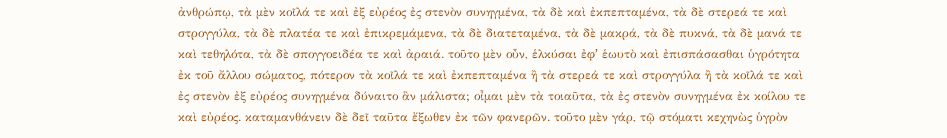ἀνθρώπῳ, τὰ μὲν κοῖλά τε καὶ ἐξ εὐρέος ἐς στενὸν συνηγμένα, τὰ δὲ καὶ ἐκπεπταμένα, τὰ δὲ στερεά τε καὶ στρογγύλα, τὰ δὲ πλατέα τε καὶ ἐπικρεμάμενα, τὰ δὲ διατεταμένα, τὰ δὲ μακρά, τὰ δὲ πυκνά, τὰ δὲ μανά τε καὶ τεθηλότα, τὰ δὲ σπογγοειδέα τε καὶ ἀραιά. τοῦτο μὲν οὖν, ἑλκύσαι ἐφʼ ἑωυτὸ καὶ ἐπισπάσασθαι ὑγρότητα ἐκ τοῦ ἄλλου σώματος, πότερον τὰ κοῖλά τε καὶ ἐκπεπταμένα ἢ τὰ στερεά τε καὶ στρογγύλα ἢ τὰ κοῖλά τε καὶ ἐς στενὸν ἐξ εὐρέος συνηγμένα δύναιτο ἂν μάλιστα; οἶμαι μὲν τὰ τοιαῦτα, τὰ ἐς στενὸν συνηγμένα ἐκ κοίλου τε καὶ εὐρέος. καταμανθάνειν δὲ δεῖ ταῦτα ἔξωθεν ἐκ τῶν φανερῶν. τοῦτο μὲν γάρ, τῷ στόματι κεχηνὼς ὑγρὸν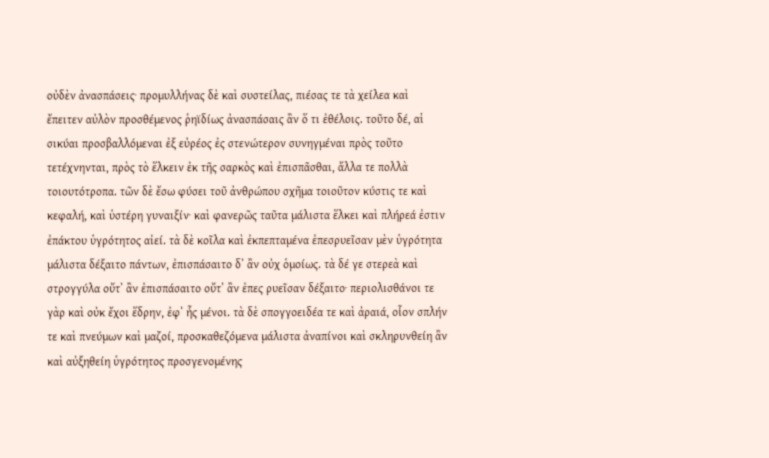οὐδὲν ἀνασπάσεις· προμυλλήνας δὲ καὶ συστείλας, πιέσας τε τὰ χείλεα καὶ ἔπειτεν αὐλὸν προσθέμενος ῥηϊδίως ἀνασπάσαις ἂν ὅ τι ἐθέλοις. τοῦτο δέ, αἱ σικύαι προσβαλλόμεναι ἐξ εὐρέος ἐς στενώτερον συνηγμέναι πρὸς τοῦτο τετέχνηνται, πρὸς τὸ ἕλκειν ἐκ τῆς σαρκὸς καὶ ἐπισπᾶσθαι, ἄλλα τε πολλὰ τοιουτότροπα. τῶν δὲ ἔσω φύσει τοῦ ἀνθρώπου σχῆμα τοιοῦτον κύστις τε καὶ κεφαλή, καὶ ὑστέρη γυναιξίν· καὶ φανερῶς ταῦτα μάλιστα ἕλκει καὶ πλήρεά ἐστιν ἐπάκτου ὑγρότητος αἰεί. τὰ δὲ κοῖλα καὶ ἐκπεπταμένα ἐπεσρυεῖσαν μὲν ὑγρότητα μάλιστα δέξαιτο πάντων, ἐπισπάσαιτο δʼ ἂν οὐχ ὁμοίως. τὰ δέ γε στερεὰ καὶ στρογγύλα οὔτʼ ἂν ἐπισπάσαιτο οὔτʼ ἂν ἐπες ρυεῖσαν δέξαιτο· περιολισθάνοι τε γὰρ καὶ οὐκ ἔχοι ἕδρην, ἐφʼ ἧς μένοι. τὰ δὲ σπογγοειδέα τε καὶ ἀραιά, οἷον σπλήν τε καὶ πνεύμων καὶ μαζοί, προσκαθεζόμενα μάλιστα ἀναπίνοι καὶ σκληρυνθείη ἂν καὶ αὐξηθείη ὑγρότητος προσγενομένης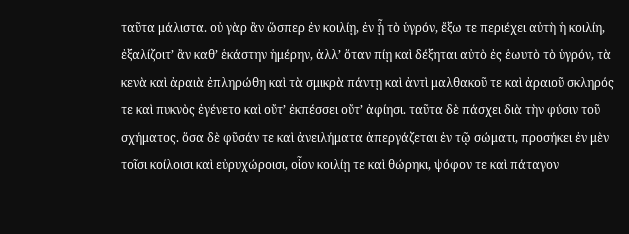ταῦτα μάλιστα. οὐ γὰρ ἂν ὥσπερ ἐν κοιλίῃ, ἐν ᾗ τὸ ὑγρόν, ἔξω τε περιέχει αὐτὴ ἡ κοιλίη, ἐξαλίζοιτʼ ἂν καθʼ ἑκάστην ἡμέρην, ἀλλʼ ὅταν πίῃ καὶ δέξηται αὐτὸ ἐς ἑωυτὸ τὸ ὑγρόν, τὰ κενὰ καὶ ἀραιὰ ἐπληρώθη καὶ τὰ σμικρὰ πάντῃ καὶ ἀντὶ μαλθακοῦ τε καὶ ἀραιοῦ σκληρός τε καὶ πυκνὸς ἐγένετο καὶ οὔτʼ ἐκπέσσει οὔτʼ ἀφίησι. ταῦτα δὲ πάσχει διὰ τὴν φύσιν τοῦ σχήματος. ὅσα δὲ φῦσάν τε καὶ ἀνειλήματα ἀπεργάζεται ἐν τῷ σώματι, προσήκει ἐν μὲν τοῖσι κοίλοισι καὶ εὐρυχώροισι, οἷον κοιλίῃ τε καὶ θώρηκι, ψόφον τε καὶ πάταγον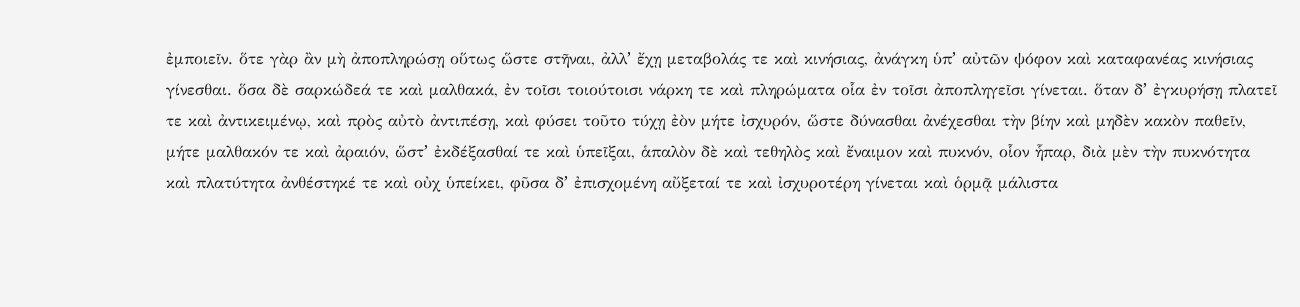ἐμποιεῖν. ὅτε γὰρ ἂν μὴ ἀποπληρώσῃ οὕτως ὥστε στῆναι, ἀλλʼ ἔχῃ μεταβολάς τε καὶ κινήσιας, ἀνάγκη ὑπʼ αὐτῶν ψόφον καὶ καταφανέας κινήσιας γίνεσθαι. ὅσα δὲ σαρκώδεά τε καὶ μαλθακά, ἐν τοῖσι τοιούτοισι νάρκη τε καὶ πληρώματα οἷα ἐν τοῖσι ἀποπληγεῖσι γίνεται. ὅταν δʼ ἐγκυρήσῃ πλατεῖ τε καὶ ἀντικειμένῳ, καὶ πρὸς αὐτὸ ἀντιπέσῃ, καὶ φύσει τοῦτο τύχῃ ἐὸν μήτε ἰσχυρόν, ὥστε δύνασθαι ἀνέχεσθαι τὴν βίην καὶ μηδὲν κακὸν παθεῖν, μήτε μαλθακόν τε καὶ ἀραιόν, ὥστʼ ἐκδέξασθαί τε καὶ ὑπεῖξαι, ἁπαλὸν δὲ καὶ τεθηλὸς καὶ ἔναιμον καὶ πυκνόν, οἷον ἧπαρ, διὰ μὲν τὴν πυκνότητα καὶ πλατύτητα ἀνθέστηκέ τε καὶ οὐχ ὑπείκει, φῦσα δʼ ἐπισχομένη αὔξεταί τε καὶ ἰσχυροτέρη γίνεται καὶ ὁρμᾷ μάλιστα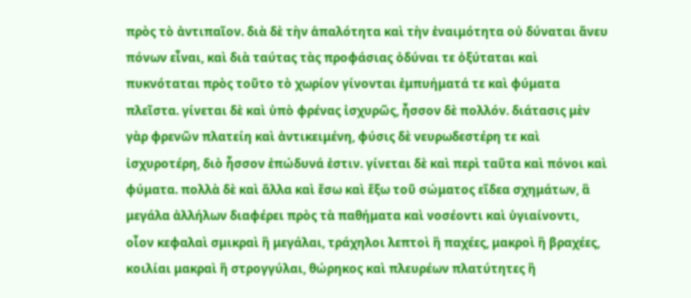πρὸς τὸ ἀντιπαῖον. διὰ δὲ τὴν ἁπαλότητα καὶ τὴν ἐναιμότητα οὐ δύναται ἄνευ πόνων εἶναι, καὶ διὰ ταύτας τὰς προφάσιας ὀδύναι τε ὀξύταται καὶ πυκνόταται πρὸς τοῦτο τὸ χωρίον γίνονται ἐμπυήματά τε καὶ φύματα πλεῖστα. γίνεται δὲ καὶ ὑπὸ φρένας ἰσχυρῶς, ἧσσον δὲ πολλόν. διάτασις μὲν γὰρ φρενῶν πλατείη καὶ ἀντικειμένη, φύσις δὲ νευρωδεστέρη τε καὶ ἰσχυροτέρη, διὸ ἧσσον ἐπώδυνά ἐστιν. γίνεται δὲ καὶ περὶ ταῦτα καὶ πόνοι καὶ φύματα. πολλὰ δὲ καὶ ἄλλα καὶ ἔσω καὶ ἔξω τοῦ σώματος εἴδεα σχημάτων, ἃ μεγάλα ἀλλήλων διαφέρει πρὸς τὰ παθήματα καὶ νοσέοντι καὶ ὑγιαίνοντι, οἷον κεφαλαὶ σμικραὶ ἢ μεγάλαι, τράχηλοι λεπτοὶ ἢ παχέες, μακροὶ ἢ βραχέες, κοιλίαι μακραὶ ἢ στρογγύλαι, θώρηκος καὶ πλευρέων πλατύτητες ἢ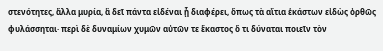στενότητες, ἄλλα μυρία, ἃ δεῖ πάντα εἰδέναι ᾗ διαφέρει, ὅπως τὰ αἴτια ἑκάστων εἰδὼς ὀρθῶς φυλάσσηται· περὶ δὲ δυναμίων χυμῶν αὐτῶν τε ἕκαστος ὅ τι δύναται ποιεῖν τὸν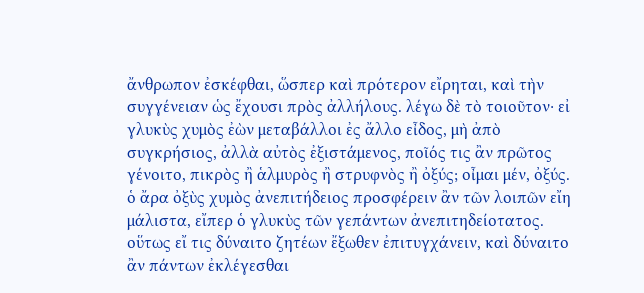ἄνθρωπον ἐσκέφθαι, ὥσπερ καὶ πρότερον εἴρηται, καὶ τὴν συγγένειαν ὡς ἔχουσι πρὸς ἀλλήλους. λέγω δὲ τὸ τοιοῦτον· εἰ γλυκὺς χυμὸς ἐὼν μεταβάλλοι ἐς ἄλλο εἶδος, μὴ ἀπὸ συγκρήσιος, ἀλλὰ αὐτὸς ἐξιστάμενος, ποῖός τις ἂν πρῶτος γένοιτο, πικρὸς ἢ ἁλμυρὸς ἢ στρυφνὸς ἢ ὀξύς; οἶμαι μέν, ὀξύς. ὁ ἄρα ὀξὺς χυμὸς ἀνεπιτήδειος προσφέρειν ἂν τῶν λοιπῶν εἴη μάλιστα, εἴπερ ὁ γλυκὺς τῶν γεπάντων ἀνεπιτηδείοτατος. οὕτως εἴ τις δύναιτο ζητέων ἔξωθεν ἐπιτυγχάνειν, καὶ δύναιτο ἂν πάντων ἐκλέγεσθαι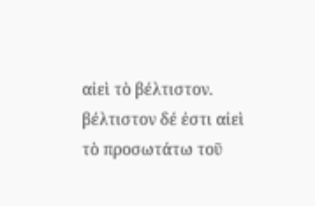αἰεὶ τὸ βέλτιστον. βέλτιστον δέ ἐστι αἰεὶ τὸ προσωτάτω τοῦ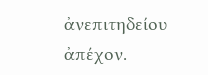ἀνεπιτηδείου ἀπέχον.